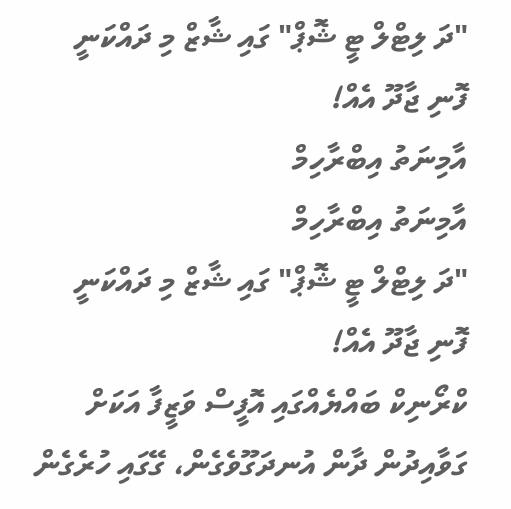"ދަ ލިޓްލް ޓީ ޝޮޕް" ގައި ޝާޒް މި ދައްކަނީ ފޮނި ޖާދޫ އެއް!
އާމިނަތު އިބްރާހިމް
އާމިނަތު އިބްރާހިމް
"ދަ ލިޓްލް ޓީ ޝޮޕް" ގައި ޝާޒް މި ދައްކަނީ ފޮނި ޖާދޫ އެއް!
ކްރޯނިކް ބައްޔެއްގައި އޮފީސް ވަޒީފާ އަކަށް ގަވާއިދުން ދާން އުނދަގޫވެގެން، ގޭގައި ހުރެގެން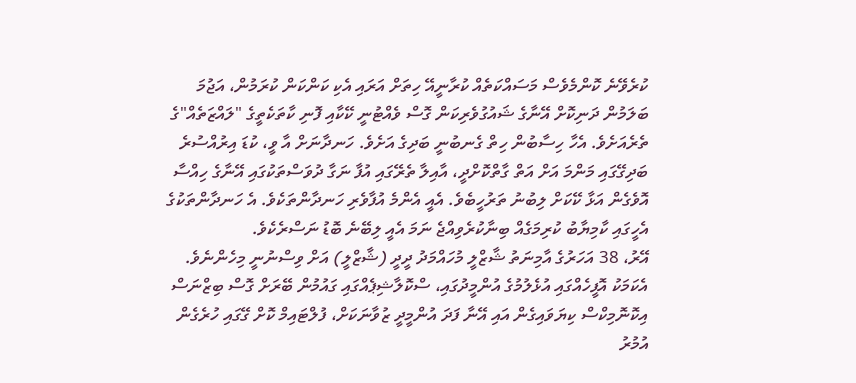ކުރެވޭނެ ކޮންމެވެސް މަސައްކަތެއް ކުރާނީއޭ ހިތަށް އަރައި އެކި ކަންކަން ކުރަމުން، އަޖުމަ ބަލަމުން ދަނިކޮށް އޭނާގެ ޝައުގުވެރިކަން ގޮސް ވެއްޓުނީ ކޭކާއި ފޮނި ކާތަކެތީގެ "ލައްޒަތެއް"ގެ ތެރެއަށެވެ. އެހާ ހިސާބުން ހިތް ގެނބުނީ ބަދިގެ އަށެވެ. ހަނދާނަށް އާ ވީ، ކުޑަ އިރުއްސުރެ ބަދިގޭގައި މަންމަ އަށް އަތް ގާތްކޮށްދީ، އާއިލާ ތެރޭގައި އުފާ ނަގާ ދުވަސްތަކުގައި އޭނާގެ ހިއްސާ އޮވެގެން އަޅާ ކޭކަށް ލިބުނު ތަރުހީބެވެ. އެއީ އެންމެ އުފާވެރި ހަނދާންތަކެވެ. އެ ހަނދާންތަކުގެ އެހީގައި ކާމިޔާބު ކުރިމަގެއް ބިނާކުރެވިއްޖެ ނަމަ އެއީ ލިބޭނެ ބޮޑު ނަސްރެކެވެ.
އޭރު، 38 އަހަރުގެ އާމިނަތު ޝާޒްލީ މުހައްމަދު ދީދީ (ޝާޒްލީ) އަށް ވިސްނުނީ މިހެންނެވެ.
އެކަމަކު އޮފީހެއްގައި އުޅެލުމުގެ އުންމީދުގައި، ސްކޮލާޝިޕެއްގައި ގައުމުން ބޭރަށް ގޮސް ބިޒްނަސް އިކޮނޮމިކްސް ކިޔަވައިގެން އައި އޭނާ ފަދަ އުންމީދީ ޒުވާނަކަށް، ފުލްޓައިމް ކޮށް ގޭގައި ހުރެގެން އުމުރު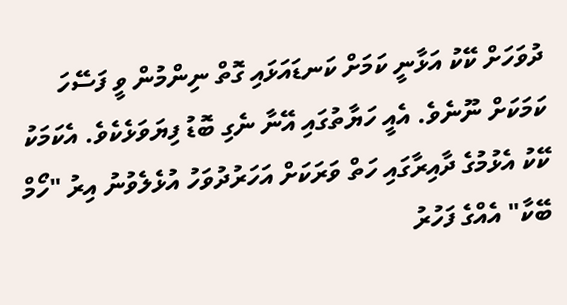ދުވަހަށް ކޭކު އަޅާނީ ކަމަށް ކަނޑައަޅައި ގޮތް ނިންމުން ވީ ފަސޭހަ ކަމަކަށް ނޫނެވެ. އެއީ ހަޔާތުގައި އޭނާ ނެގި ބޮޑު ފިޔަވަޅެކެވެ. އެކަމަކު ކޭކު އެޅުމުގެ ދާއިރާގައި ހަތް ވަރަކަށް އަހަރުދުވަހު އުޅެލެވުނު އިރު "ހޯމް ބޭކާ" އެއްގެ ފަހުރު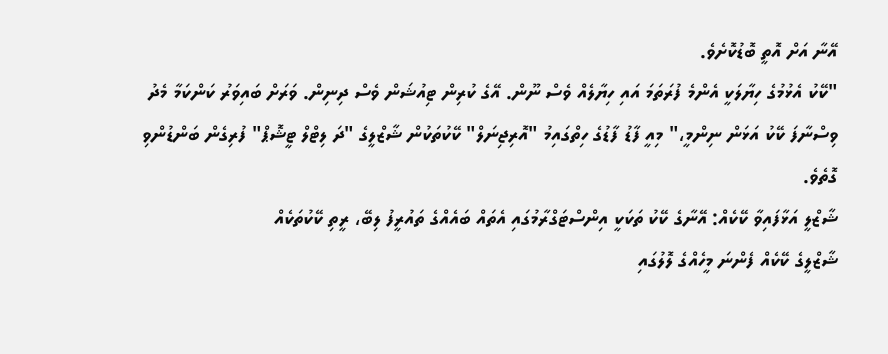އޭނާ އަށް އޮތީ ބޮޑުކޮށެވެ.
"ކޭކު އެޅުމުގެ ހިޔާލަކީ އެންމެ ފުރަތަމަ އައި ހިޔާލެއް ވެސް ނޫން. އޭގެ ކުރިން ޓިއުޝަން ވެސް ދިނިން. ވަރަށް ބައިވަރު ކަންކަމާ މެދު ވިސްނާފަ ކޭކު އަޅަން ނިންމީ،" މިއީ ފާޑު ފާޑުގެ ހިތްގައިމު "އޮރިޖިނަލް" ކޭކުތަކުން ޝާޒްލީގެ "ދަ ލިޓްލް ޓީޝޮޕް" ފުރިގެން ބަންޑުންވި ގޮތެވެ.
ޝާޒްލީ އަޅާފައިވާ ކޭކެއް: އޭނާގެ ކޭކު ތަކަކީ އިންސްޓަގްރާމުގައި އެތައް ބައެއްގެ ތައުރީފު ލިބޭ، ރީތި ކޭކުތަކެއް
ޝާޒްލީގެ ކޭކެއް ފެންނަ މީހެއްގެ ލޮލުގައި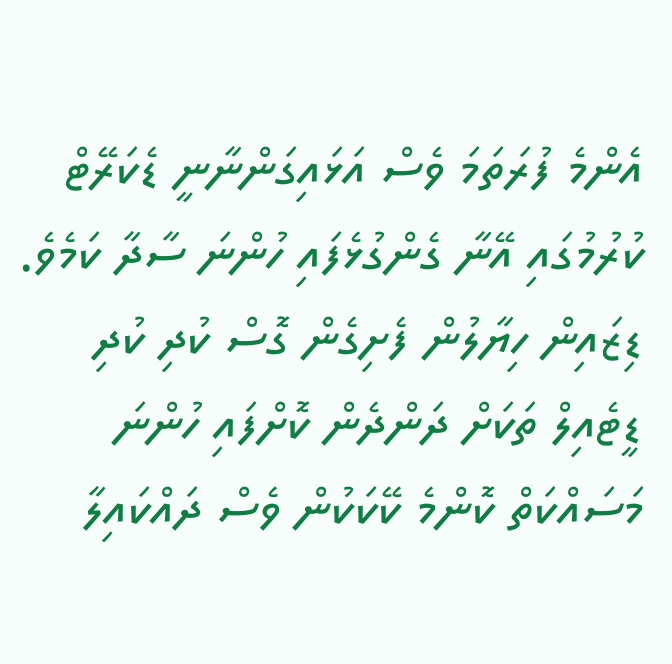އެންމެ ފުރަތަމަ ވެސް އަޅައިގަންނާނީ ޑެކަރޭޓް ކުރުމުގައި އޭނާ ގެންގުޅެފައި ހުންނަ ސާދާ ކަމެވެ. ޑިޒައިން ހިޔާލުން ފެށިގެން ގޮސް ކުދި ކުދި ޑީޓެއިލް ތަކަށް ދަންދެން ކޮށްފައި ހުންނަ މަސައްކަތް ކޮންމެ ކޭކަކުން ވެސް ދައްކައިލާ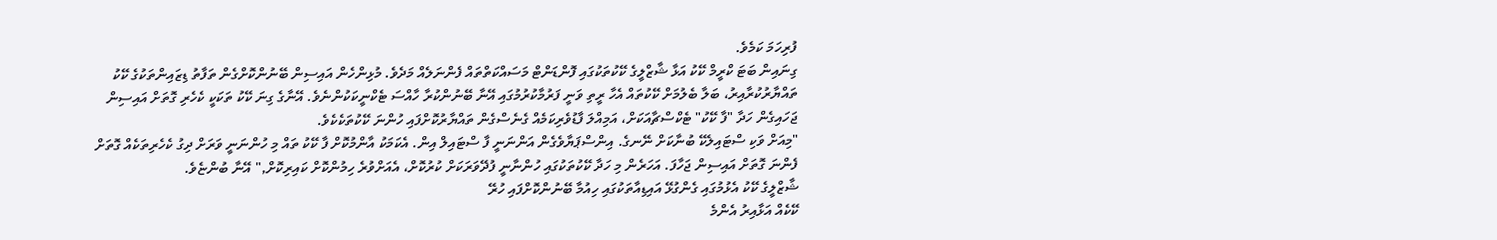ފުރިހަމަ ކަމެވެ.
ގިނައިން ބަޓަ ކްރީމް ކޭކު އަޅާ ޝާޒްލީގެ ކޭކުތަކުގައި ފޮންޑަންޓް މަސައްކަތްތައް ފެންނަލެއް މަދެވެ. މުޅިންހެން އައިސިން ބޭނުންކޮށްގެން ތަފާތު ޑިޒައިންތަކުގެ ކޭކު ތައްޔާރުކުރާއިރު، ބަލާ ބެލުމަށް ކޭކުތައް އެހާ ރީތި ވަނީ ފަރުމާކުރުމުގައި އޭނާ ބޭނުންކުރާ ހާއްސަ ޓެކްނީކަކުންނެވެ. އޭނާގެ ގިނަ ކޭކު ތަކަކީ ކެހެރި ގޮތަށް އައިސިން ޖަހައިގެން ހަދާ "ފާ ކޭކު" ޓެކްސްޗާއަކަށް، އަމިއްލަ ފާޑުވެރިކަމެއް ގެނެސްގެން ތައްޔާރުކޮށްފައި ހުންނަ ކޭކުތަކެކެވެ.
"މިއަށް ވަކި ސްޓައިލެކޭ ބުނާކަށް ނޭނގެ. އިންސްޕަޔާވެގެން އަންނަނީ ފާ ސްޓައިލް އިން. އެކަމަކު އާންމުކޮށް ފާ ކޭކު ތައް މި ހުންނަނީ ވަރަށް ދިގު ކެހެރިތަކެއް ގޮތަށް ފެންނަ ގޮތަށް އައިސިން ޖަހާފަ. އަހަރެން މި ހަދާ ކޭކުތަކުގައި ހުންނާނީ ފުދޭވަރަކަށް ކުރުކޮށް، އެއަށްވުރެ ހިމުންކޮށް ކައިރިކޮށް," އޭނާ ބުންޏެވެ.
ޝާޒްލީގެ ކޭކު އެޅުމުގައި ގެންގުޅޭ އައިޑިއާތަކުގައި ހިއުމާ ބޭނުންކޮށްފައި ހުރޭ
ކޭކެއް އަޅާއިރު އެންމެ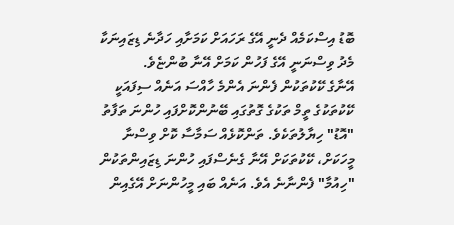ބޮޑު އިސްކަމެއް ދެނީ އޭގެ ރަހައަށް ކަމަށާއި ހަދާނެ ޑިޒައިނަކާ މެދު ވިސްނަނީ އޭގެ ފަހުން ކަމަށް އޭނާ ބުންޏެވެ.
އޭނާގެ ކޭކުތަކުން ފެންނަ އެންމެ ހާއްސަ އަނެއް ސިފައަކީ ކޭކުތަކުގެ ތީމް ތަކުގެ ގޮތުގައި ބޭނުންކޮށްފައި ހުންނަ ތަފާތު "އޮޑު" ހިޔާލުތަކެވެ. ތަންކޮޅެއް ސަމާސާ ކޮށް ވިސްނާ މީހަކަށް، ކޭކުތަކަށް އޭނާ ގެނެސްފައި ހުންނަ ޑިޒައިންތަކުން "ހިއުމާ" ފެންނާނެ އެވެ. އަނެއް ބައި މީހުންނަށް އޭގެއިން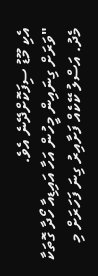އެކި މޫޑު ސިފަކޮށްދޭނެ އެވެ.
"ވަރަށް ގިނައިން މީހުން އަހާ އައިޑިއާ ހޯދާ ގޮތަކާ މެދު. އަސްލު ކޭކެއް ފަށާއިރު ގިނަ ފަހަރަށް މި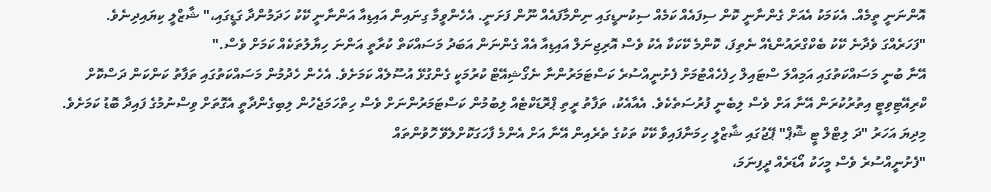އޮންނަނީ ތީމެއް. އެކަމަކު އެއަށް ގެންނާނީ ކޮން ސިފައެއް ކަމެއް ސިކުނޑީގައި ނިންމާފައެއް ނޫން ފަށަނީ. އެހެންވީމާ ގިނައިން އައިޑިއާ އަންނާނީ ކޭކު ހަދަމުންދާ ގަޑީގައި،" ޝާޒްލީ ކިޔައިދިނެވެ.
"ފަހަރެއްގަ ވެދާނެ ކޭކު ބެކްގްރައުންޑެއް ނެތިފަ، ކޮންމެ ކޭކަކާ އެކު ވެސް އޮރިޖިނަލް އައިޑިއާ އެއް ގެންނަން އަބަދު މަސައްކަތް ކުރާތީ އަންނަ ހިޔާލުތަކެއް ކަމަށް ވެސް."
އޭނާ ބުނީ މަސައްކަތުގައި އަމިއްލަ ސްޓައިލް ހިފެހެއްޓުމަށް ފެށުނީއްސުރެ ކަސްޓަމަރުންނާ ނެގޯޝިއޭޓް ކުރުމަކީ ގެންގުޅޭ އުސޫލެއް ކަމަށެވެ. އެހެން ހެދުމުން މަސައްކަތުގައި ތަފާތު ކަންކަން ދަސްކޮށް ކްރިއޭޓިވިޓީ އިތުރުކުރަން އޭނާ އަށް ވެސް ލިބެނީ ފުރުސަތެކެވެ. އެއާއެކު، ތަފާތު ރީތި ޕްރޮޑަކްޓެއް ލިބުމުން ކަސްޓަމަރުންނަށް ވެސް ހިތްހަމަޖެހުން ލިބިގެންދާތީ އެގޮތަށް ވިސްނުމުގެ ފައިދާ ބޮޑު ކަމަށެވެ.
މިދިޔަ އަހަރު "ދަ ލިޓްލް ޓީ ޝޮޕް" ޕޭޖުގައި ޝާޒްލީ ހިމަނާފައިވާ ކޭކު ތަކުގެ ތެރެއިން އޭނާ އަށް އެންމެ ފާހަގަކޮށްލެވޭ ހޮވުންތައް
"ފެށުނީއްސުރެ ވެސް މީހަކު އޯޑަރެއް ދީފިނަމަ،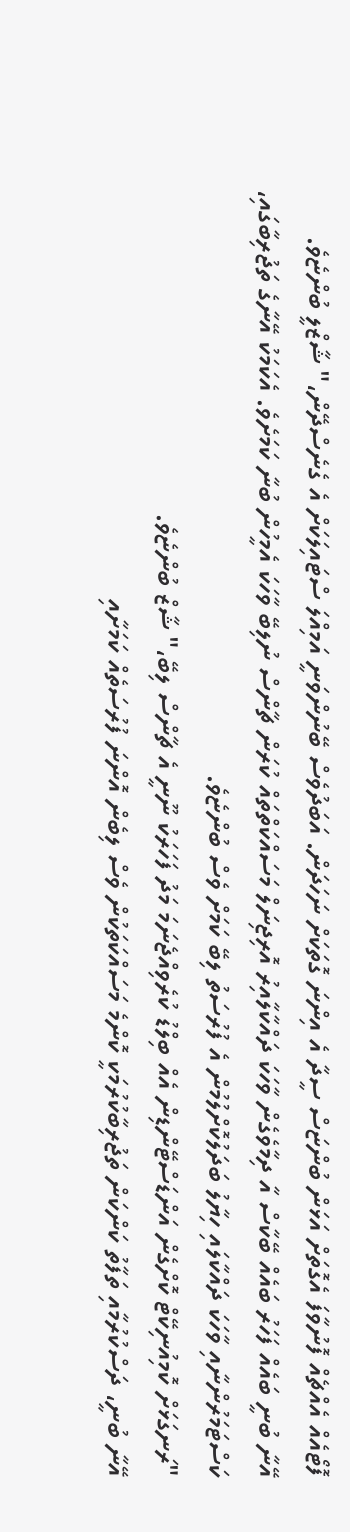ފޮޓޯއެއް އެއްޗެއް ފޮނުވާފަ އެގޮތަށް އަޅަން ބުންޏަސް ސީދާ އެ އިންނަ ގޮތަކަށް ނަހަދަން. އަބަދުވެސް ބޭނުންވަނީ އަމިއްލަ ސްޓައިލަކަށް އެ ގެނެސްދޭން،" ޝާޒްލީ ބުންޏެވެ.
އޭނާ ބުނީ ބައެއް ފަހަރު ބައެއް ބޭކާސް އާ ދިމާވެގެން ވާހަކަ ދައްކާލާއިރު އޮރިޖިނަލް މަސައްކަތްތައް ކުރަން ޗާންސް ނުލިބޭ ވާހަކަ އެމީހުން ބުނާ ކަމަށެވެ. އެކަމަކު އޭނާގެ ތަޖުރިބާގައި، ކަސްޓަމަރުންނާއި ވާހަކަ ދައްކާލައި ހިޔާލު ބަދަލުކޮށްލުމުން އެ ފުރުސަތު ލިބޭ ކަމަށް ވެސް ބުންޏެވެ.
"ރަނގަޅަށް ކޮމިއުނިކޭޓް ކޮށްގެން އަންޑަސްޓޭންޑިން އެއް ބިލްޑު ކުރެވިއްޖެނަމަ މަދު ފަހަރަކު ނޫނީ އެ ޗާންސް ލިބޭ،" ޝާޒް ބުންޏެވެ.
އޭނާ ބުނީ، ދަސްކުރުމާއި ތަފާތު ކަންކަން ތަޖުރިބާކުރުމަކީ ކޮންމެ މަސައްކަތަކުން ވެސް ލިބެން އޮންނަ ފުރުސަތެއް ކަމަށާއި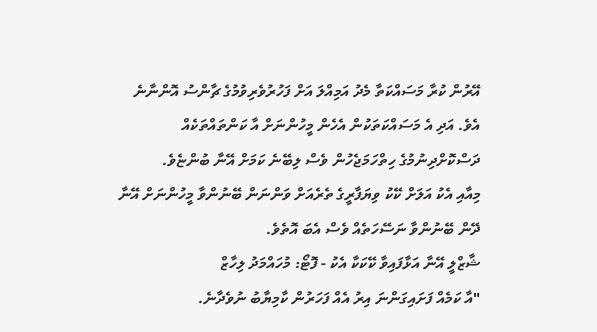އޭރުން ކުރާ މަސައްކަތާ މެދު އަމިއްލަ އަށް ފަހުރުވެރިވުމުގެ ޗާންސު އޮންނާނެ އެވެ. އަދި އެ މަސައްކަތަކުން އެހެން މީހުންނަށް އާ ކަންތައްތަކެއް ދަސްކޮށްދިނުމުގެ ހިތްހަމަޖެހުން ވެސް ލިބޭނެ ކަމަށް އޭނާ ބުންޏެވެ.
މިއާއި އެކު އަލަށް ކޭކު ވިޔަފާރީގެ ތެރެއަށް ވަންނަން ބޭނުންވާ މީހުންނަށް އޭނާ ދޭން ބޭނުންވާ ނަސޭހަތެއް ވެސް އެބަ އޮތެވެ.
ޝާޒްލީ އޭނާ އަޅާފައިވާ ކޭކަކާ އެކު - ފޮޓޯ: މުހައްމަދު ލިހާޒް
"އާ ކަމެއް ފަށައިގަންނަ އިރު އެއް ފަހަރުން ކާމިޔާބު ނުވެދާނެ.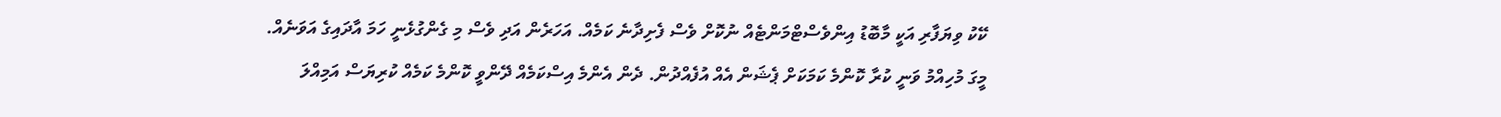ކޭކު ވިޔަފާރި އަކީ މާބޮޑު އިންވެސްޓްމަންޓެއް ނުކޮށް ވެސް ފެށިދާނެ ކަމެއް. އަހަރެން އަދި ވެސް މި ގެންގުޅެނީ ހަމަ އާދައިގެ އަވަނެއް. މީގަ މުހިއްމު ވަނީ ކުރާ ކޮންމެ ކަމަކަށް ޕެޝަން އެއް އުފެއްދުން. ދެން އެންމެ އިސްކަމެއް ދޭންވީ ކޮންމެ ކަމެއް ކުރިޔަސް އަމިއްލަ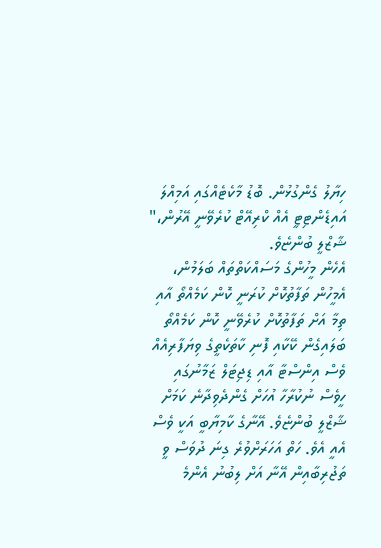ހިޔާލު ގެންގުޅުން. ބޮޑު މާކެޓެއްގައި އަމިއްލަ އައިޑެންޓިޓީ އެއް ކްރިއޭޓް ކުރެވޭނީ އޭރުން،" ޝާޒްލީ ބުންޏެވެ.
އެހެން މީހުންގެ މަސައްކަތްތައް ބަލަމުން، އެމީހުން ތަފާތުކޮށް ކުރަނީ ކޮން ކަމެއްތޯ އާއި ތިމާ އަށް ތަފާތުކޮށް ކުރެވޭނީ ކޮން ކަމެއްތޯ ބަލައިގެން ކޭކާއި ފޮނި ކާތަކެތީގެ ވިޔަފާރިއެއް ވެސް އިންސްޓާ އާއި ޑިޖިޓަލް ޒަމާނުގައި ހީވެސް ނުކުރާހާ އުހަށް ގެންދެވިދާނެ ކަމަށް ޝާޒްލީ ބުންޏެވެ. އޭނާގެ ކާމިޔާބީ އަކީ ވެސް އެއީ އެވެ. ހަތް އަހަރަށްވުރެ ގިނަ ދުވަސް ވީ ތަޖުރިބާއިން އޭނާ އަށް ލިބުނު އެންމެ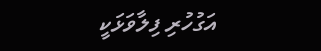އަގުހުރި ފިލާވަޅަކީ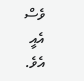ވެސް އެއީ އެވެ.